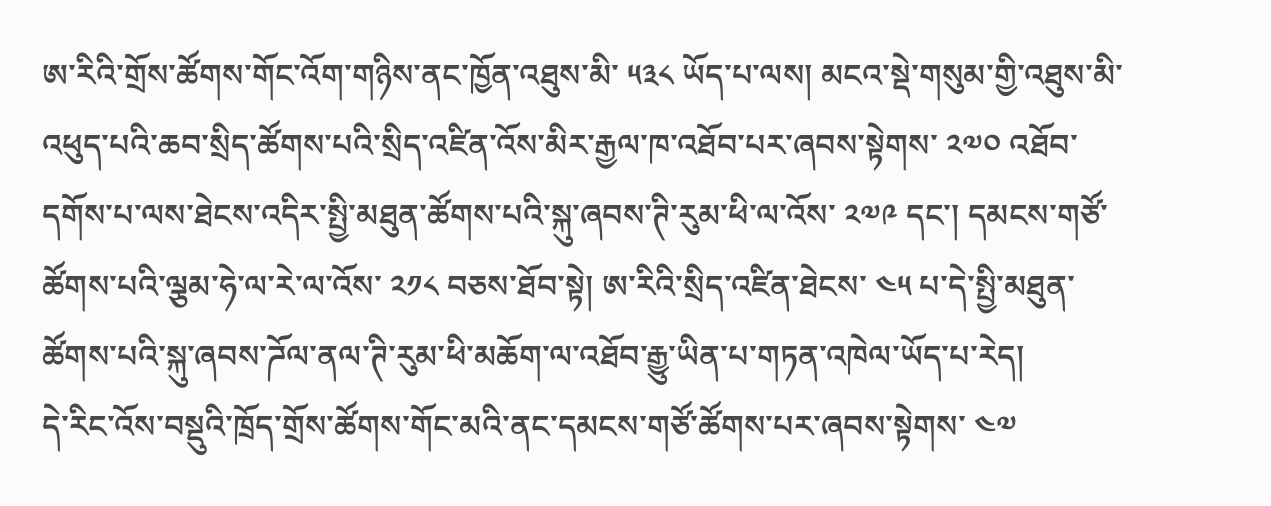ཨ་རིའི་གྲོས་ཚོགས་གོང་འོག་གཉིས་ནང་ཁྱོན་འཐུས་མི་ ༥༣༨ ཡོད་པ་ལས། མངའ་སྡེ་གསུམ་གྱི་འཐུས་མི་འཕུད་པའི་ཆབ་སྲིད་ཚོགས་པའི་སྲིད་འཛིན་འོས་མིར་རྒྱལ་ཁ་འཐོབ་པར་ཞབས་སྟེགས་ ༢༧༠ འཐོབ་དགོས་པ་ལས་ཐེངས་འདིར་སྤྱི་མཐུན་ཚོགས་པའི་སྐུ་ཞབས་ཊི་རུམ་ཕི་ལ་འོས་ ༢༧༩ དང་། དམངས་གཙོ་ཚོགས་པའི་ལྕམ་ཧེ་ལ་རེ་ལ་འོས་ ༢༡༨ བཅས་ཐོབ་སྟེ། ཨ་རིའི་སྲིད་འཛིན་ཐེངས་ ༤༥ པ་དེ་སྤྱི་མཐུན་ཚོགས་པའི་སྐུ་ཞབས་ཌོལ་ནལ་ཊི་རུམ་ཕི་མཆོག་ལ་འཐོབ་རྒྱུ་ཡིན་པ་གཏན་འཁེལ་ཡོད་པ་རེད།
དེ་རིང་འོས་བསྡུའི་ཁྲོད་གྲོས་ཚོགས་གོང་མའི་ནང་དམངས་གཙོ་ཚོགས་པར་ཞབས་སྟེགས་ ༤༧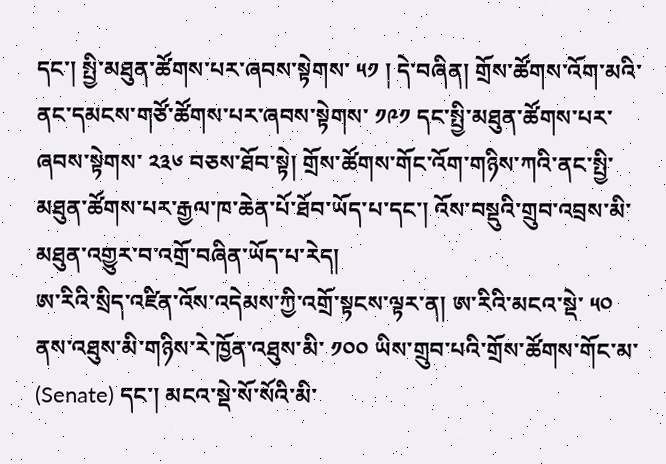དང་། སྤྱི་མཐུན་ཚོགས་པར་ཞབས་སྟེགས་ ༥༡ ། དེ་བཞིན། གྲོས་ཚོགས་འོག་མའི་ནང་དམངས་གཙོ་ཚོགས་པར་ཞབས་སྟེགས་ ༡༩༡ དང་སྤྱི་མཐུན་ཚོགས་པར་ཞབས་སྟེགས་ ༢༣༦ བཅས་ཐོབ་སྟེ། གྲོས་ཚོགས་གོང་འོག་གཉིས་ཀའི་ནང་སྤྱི་མཐུན་ཚོགས་པར་རྒྱལ་ཁ་ཆེན་པོ་ཐོབ་ཡོད་པ་དང་། འོས་བསྡུའི་གྲུབ་འབྲས་མི་མཐུན་འགྱུར་བ་འགྲོ་བཞིན་ཡོད་པ་རེད།
ཨ་རིའི་སྲིད་འཛིན་འོས་འདེམས་ཀྱི་འགྲོ་སྟངས་ལྟར་ན། ཨ་རིའི་མངའ་སྡེ་ ༥༠ ནས་འཐུས་མི་གཉིས་རེ་ཁྱོན་འཐུས་མི་ ༡༠༠ ཡིས་གྲུབ་པའི་གྲོས་ཚོགས་གོང་མ་ (Senate) དང་། མངའ་སྡེ་སོ་སོའི་མི་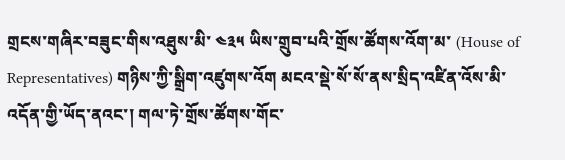གྲངས་གཞིར་བཟུང་གིས་འཐུས་མི་ ༤༣༥ ཡིས་གྲུབ་པའི་གྲོས་ཚོགས་འོག་མ་ (House of Representatives) གཉིས་ཀྱི་སྒྲིག་འཛུགས་འོག མངའ་སྡེ་སོ་སོ་ནས་སྲིད་འཛིན་འོས་མི་འདོན་གྱི་ཡོད་ནའང་། གལ་ཏེ་གྲོས་ཚོགས་གོང་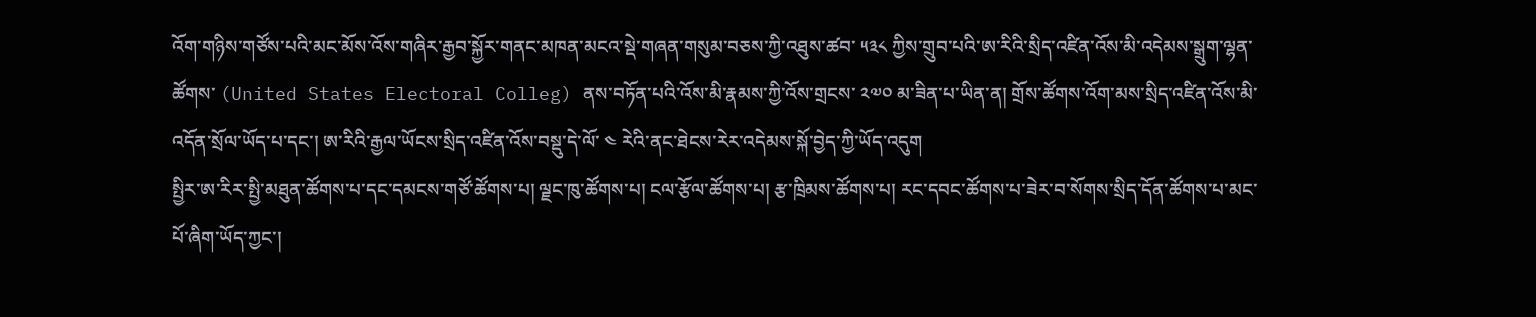འོག་གཉིས་གཙོས་པའི་མང་མོས་འོས་གཞིར་རྒྱབ་སྐྱོར་གནང་མཁན་མངའ་སྡེ་གཞན་གསུམ་བཅས་ཀྱི་འཐུས་ཚབ་ ༥༣༨ ཀྱིས་གྲུབ་པའི་ཨ་རིའི་སྲིད་འཛིན་འོས་མི་འདེམས་སྒྲུག་ལྷན་ཚོགས་ (United States Electoral Colleg) ནས་བཏོན་པའི་འོས་མི་རྣམས་ཀྱི་འོས་གྲངས་ ༢༧༠ མ་ཟིན་པ་ཡིན་ན། གྲོས་ཚོགས་འོག་མས་སྲིད་འཛིན་འོས་མི་འདོན་སྲོལ་ཡོད་པ་དང་། ཨ་རིའི་རྒྱལ་ཡོངས་སྲིད་འཛིན་འོས་བསྡུ་དེ་ལོ་ ༤ རེའི་ནང་ཐེངས་རེར་འདེམས་སྐོ་བྱེད་ཀྱི་ཡོད་འདུག
སྤྱིར་ཨ་རིར་སྤྱི་མཐུན་ཚོགས་པ་དང་དམངས་གཙོ་ཚོགས་པ། ལྗང་ཁུ་ཚོགས་པ། ངལ་རྩོལ་ཚོགས་པ། རྩ་ཁྲིམས་ཚོགས་པ། རང་དབང་ཚོགས་པ་ཟེར་བ་སོགས་སྲིད་དོན་ཚོགས་པ་མང་པོ་ཞིག་ཡོད་ཀྱང་།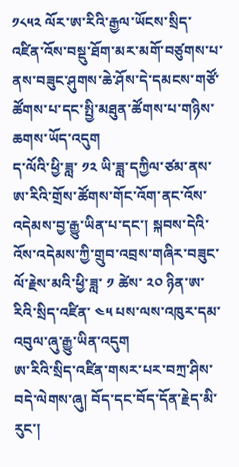༡༨༥༢ ལོར་ཨ་རིའི་རྒྱལ་ཡོངས་སྲིད་འཛིན་འོས་བསྡུ་ཐོག་མར་མགོ་བཙུགས་པ་ནས་བཟུང་ཤུགས་ཆེ་ཤོས་དེ་དམངས་གཙོ་ཚོགས་པ་དང་སྤྱི་མཐུན་ཚོགས་པ་གཉིས་ཆགས་ཡོད་འདུག
ད་ལོའི་ཕྱི་ཟླ་ ༡༢ ཡི་ཟླ་དཀྱིལ་ཙམ་ནས་ཨ་རིའི་གྲོས་ཚོགས་གོང་འོག་ནང་འོས་འདེམས་བྱ་རྒྱུ་ཡིན་པ་དང་། སྐབས་དེའི་འོས་འདེམས་ཀྱི་གྲུབ་འབྲས་གཞིར་བཟུང་ལོ་རྗེས་མའི་ཕྱི་ཟླ་ ༡ ཚེས་ ༢༠ ཉིན་ཨ་རིའི་སྲིད་འཛིན་ ༤༥ པས་ལས་འཁུར་དམ་འབུལ་ཞུ་རྒྱུ་ཡིན་འདུག
ཨ་རིའི་སྲིད་འཛིན་གསར་པར་བཀྲ་ཤིས་བདེ་ལེགས་ཞུ། བོད་དང་བོད་དོན་རྗེད་མི་རུང་།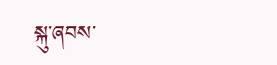སྐུ་ཞབས་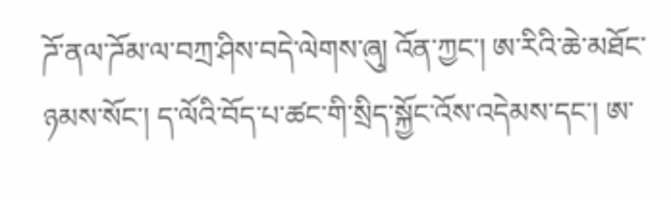ཌོ་ནལ་ཌོམ་ལ་བཀྲ་ཤིས་བདེ་ལེགས་ཞུ། འོན་ཀྱང་། ཨ་རིའི་ཆེ་མཐོང་ཉམས་སོང་། ད་ལོའི་བོད་པ་ཚང་གི་སྲིད་སྐྱོང་འོས་འདེམས་དང་། ཨ་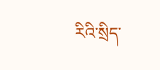རིའི་སྲིད་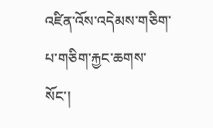འཛིན་འོས་འདེམས་གཅིག་པ་གཅིག་རྐྱང་ཆགས་སོང་།